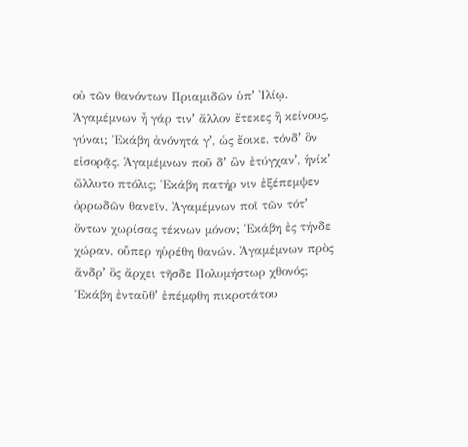οὐ τῶν θανόντων Πριαμιδῶν ὑπʼ Ἰλίῳ. Ἀγαμέμνων ἦ γάρ τινʼ ἄλλον ἔτεκες ἢ κείνους, γύναι; Ἑκάβη ἀνόνητά γʼ, ὡς ἔοικε, τόνδʼ ὃν εἰσορᾷς. Ἀγαμέμνων ποῦ δʼ ὢν ἐτύγχανʼ, ἡνίκʼ ὤλλυτο πτόλις; Ἑκάβη πατήρ νιν ἐξέπεμψεν ὀρρωδῶν θανεῖν. Ἀγαμέμνων ποῖ τῶν τότʼ ὄντων χωρίσας τέκνων μόνον; Ἑκάβη ἐς τήνδε χώραν, οὗπερ ηὑρέθη θανών. Ἀγαμέμνων πρὸς ἄνδρʼ ὃς ἄρχει τῆσδε Πολυμήστωρ χθονός; Ἑκάβη ἐνταῦθʼ ἐπέμφθη πικροτάτου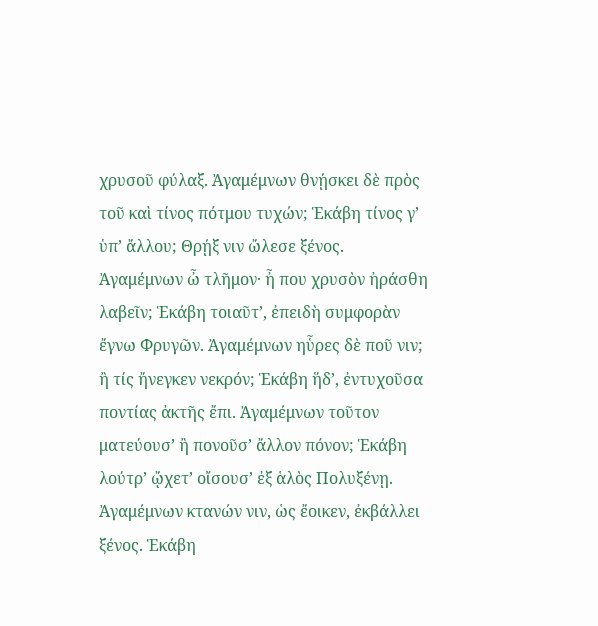χρυσοῦ φύλαξ. Ἀγαμέμνων θνῄσκει δὲ πρὸς τοῦ καὶ τίνος πότμου τυχών; Ἑκάβη τίνος γʼ ὑπʼ ἄλλου; Θρῄξ νιν ὤλεσε ξένος. Ἀγαμέμνων ὦ τλῆμον· ἦ που χρυσὸν ἠράσθη λαβεῖν; Ἑκάβη τοιαῦτʼ, ἐπειδὴ συμφορὰν ἔγνω Φρυγῶν. Ἀγαμέμνων ηὗρες δὲ ποῦ νιν; ἢ τίς ἤνεγκεν νεκρόν; Ἑκάβη ἥδʼ, ἐντυχοῦσα ποντίας ἀκτῆς ἔπι. Ἀγαμέμνων τοῦτον ματεύουσʼ ἢ πονοῦσʼ ἄλλον πόνον; Ἑκάβη λούτρʼ ᾤχετʼ οἴσουσʼ ἐξ ἁλὸς Πολυξένῃ. Ἀγαμέμνων κτανών νιν, ὡς ἔοικεν, ἐκβάλλει ξένος. Ἑκάβη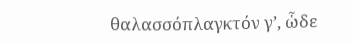θαλασσόπλαγκτόν γʼ, ὧδε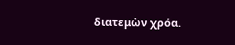διατεμὼν χρόα.